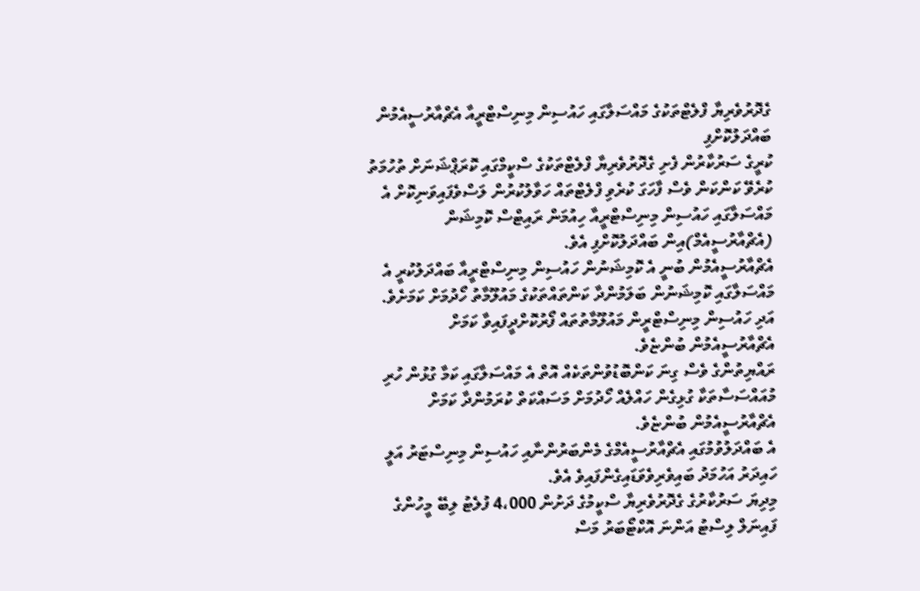ގެދޮރުވެރިޔާ ފްލެޓްތަކުގެ މައްސަލާގައި ހައުސިން މިނިސްޓްރީއާ އެޗްއާރުސީއެމުން ބައްދަލުކޮށްފި
ކުރީގެ ސަރުކާރުން ފެށި ގެދޮރުވެރިޔާ ފްލެޓްތަކުގެ ސްކީމްގައި ކޮރަޕްޝަނަށް ތުހުމަތު ކުރެވޭ ކަންކަން ވެސް ފާހަގަ ކުރެވި ފްލެޓްތައް ހަވާލުކުރުން ލަސްވެފައިވަނިކޮށް އެ މައްސަލާގައި ހައުސިން މިނިސްޓްރީއާ ހިއުމަން ރައިޓްސް ކޮމިޝަން (އެޗްއާރުސީއެމް)އިން ބައްދަލުކޮށްފި އެވެ.
އެޗްއާރުސީއެމުން ބުނީ އެ ކޮމިޝަނުން ހައުސިން މިނިސްޓްރީއާ ބައްދަލުކުރީ އެ މައްސަލާގައި ކޮމިޝަނުން ބަލަމުންދާ ކަންތައްތަކުގެ މައުލޫމާތު ހޯދުމަށް ކަމަށެވެ. އަދި ހައުސިން މިނިސްޓްރީން މައުލޫމާތުތައް ފޯރުކޮށްދީފައިވާ ކަމަށް އެޗްއާރުސީއެމުން ބުންޏެވެ.
ރައްޔިތުންގެ ވެސް ގިނަ ކަންބޮޑުވުންތަކެއް އޮތް އެ މައްސަލާގައި ކަމާ ގުޅުން ހުރި މުއައްސަސާތަކާ ގުޅިގެން ހައްލެއް ހޯދުމަށް މަސައްކަތް ކުރަމުންދާ ކަމަށް އެޗްއާރުސީއެމުން ބުންޏެވެ.
އެ ބައްދަލުވުމުގައި އެޗްއާރުސީއެމްގެ މެންބަރުންނާއި ހައުސިން މިނިސްޓަރު އަލީ ހައިދަރު އަހުމަދު ބައިވެރިވެވަޑައިގެންފައިވެ އެވެ.
މިދިޔަ ސަރުކާރުގެ ގެދޮރުވެރިޔާ ސްކީމުގެ ދަށުން 4،000 ފުލެޓު ލިބޭ މީހުންގެ ފައިނަލް ލިސްޓު އަންނަ އޮކްޓޯބަރު މަސް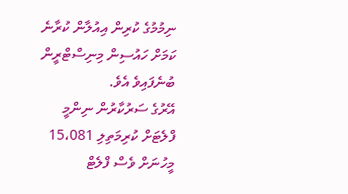ނިމުމުގެ ކުރިން އިއުލާން ކުރާނެ ކަމަށް ހައުސިން މިނިސްޓްރީން ބުނެފައިވެ އެވެ.
އޭރުގެ ސަރުކާރުން ނިންމީ ފްލެޓަށް ކުރިމަތިލި 15،081 މީހުނަށް ވެސް ފްލެޓް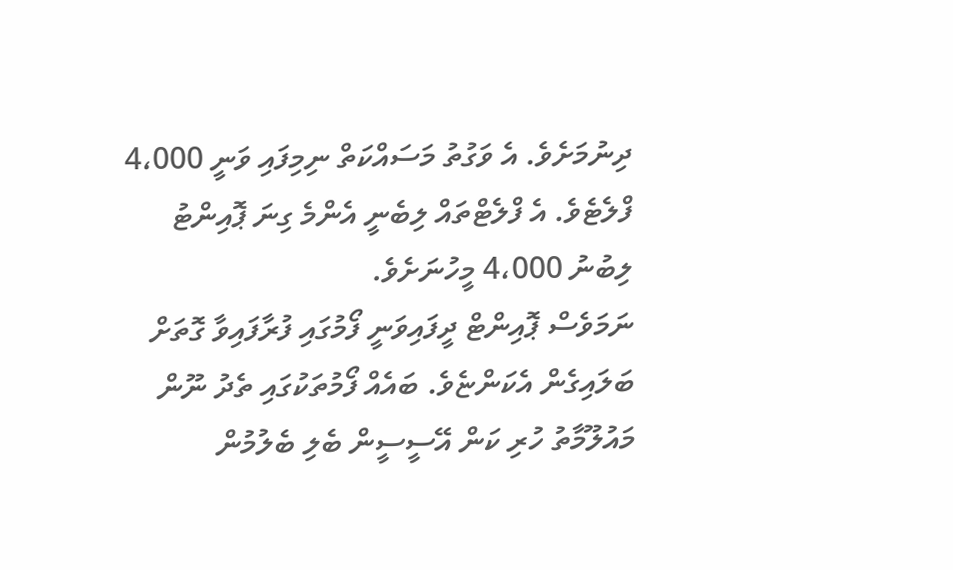ދިނުމަށެވެ. އެ ވަގުތު މަސައްކަތް ނިމިފައި ވަނީ 4،000 ފްލެޓެވެ. އެ ފްލެޓްތައް ލިބެނީ އެންމެ ގިނަ ޕޮއިންޓު ލިބުނު 4،000 މީހުނަށެވެ.
ނަމަވެސް ޕޮއިންޓް ދީފައިވަނީ ފޯމުގައި ފުރާފައިވާ ގޮތަށް ބަލައިގެން އެކަންޏެވެ. ބައެއް ފޯމުތަކުގައި ތެދު ނޫން މައުލޫމާތު ހުރި ކަން އޭސީސީން ބެލި ބެލުމުން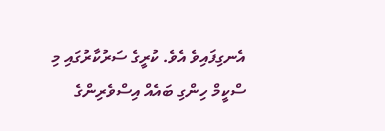އެނގިފައިވެ އެވެ. ކުރީގެ ސަރުކާރުގައި މި ސްކީމް ހިންގި ބައެއް އިސްވެރިންގެ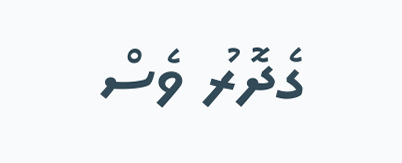ގެދޮރު ވެސް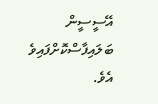އޭސީސީން ބަލައިފާސްކޮށްފައިވެ އެވެ.